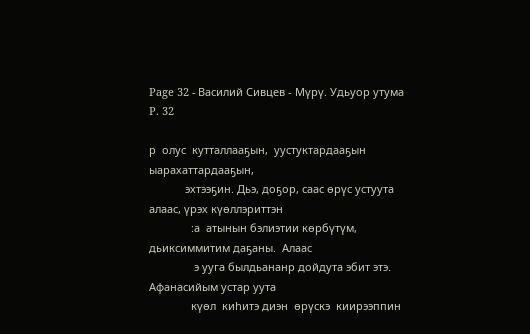Page 32 - Василий Сивцев - Мүрү. Удьуор утума
P. 32

р  олус  кутталлааҕын,  уустуктардааҕын  ыарахаттардааҕын,
            эхтээҕин. Дьэ, доҕор, саас өрүс устуута алаас, үрэх күөллэриттэн
              :а  атынын бэлиэтии көрбүтүм,  дьиксиммитим даҕаны.  Алаас
               э ууга былдьананр дойдута эбит этэ. Афанасийым устар уута
              күөл  киһитэ диэн  өрүскэ  киирээппин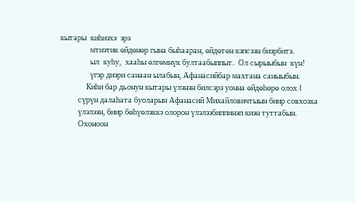кытары  киһиэхэ  эрэ
               мтиэтик өйдөнөр гына быһааран, өйдөтөн кэпсээн биэрбитэ.
               ыл  куһу,  хааһы өлгөмнүк бултаабыппыт.  Ол сырыыбын  күн!
               үгэр диэри санаан ылабын, Афанасийбар махтана саныыбын.
             Киһи бар дьонун кытары үлэнэн билсэрэ уонна өйдөһөрө олох I
         сүрүн далаһата буоларын Афанасий Михайловичтыын биир совхозка
         үлэлээн, биир бөһүөлэккэ олорон үлэлээбиппинэп киэн туттабын.
         Охоноон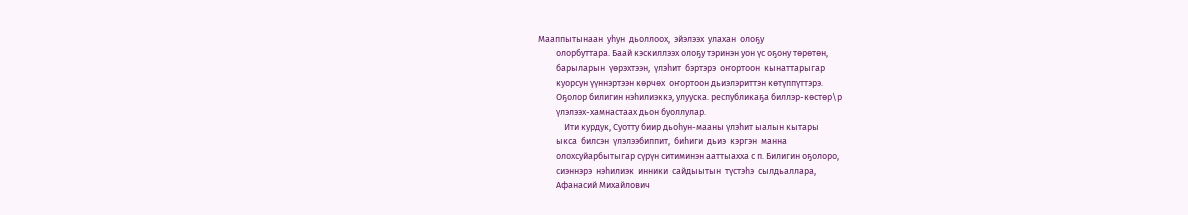Мааппытынаан  уһун  дьоллоох,  эйэлээх  улахан  олоҕу
         олорбуттара. Баай кэскиллээх олоҕу тэринэн уон үс оҕону төрөтөн,
         барыларын  үөрэхтээн,  үлэһит  бэртэрэ  оҥортоон  кынаттарыгар
         куорсун үүннэртээн көрчөх  оҥортоон дьиэлэриттэн көтүппүттэрэ.
         Оҕолор билигин нэһилиэккэ, улууска. республикаҕа биллэр-көстөр\р
         үлэлээх-хамнастаах дьон буоллулар.
             Ити курдук, Суотту биир дьоһун-мааны үлэһит ыалын кытары
         ыкса  билсэн  үлэлээбиппит,  биһиги  дьиэ  кэргэн  манна
         олохсуйарбытыгар сүрүн ситиминэн ааттыахха с п. Билигин оҕолоро,
         сиэннэрэ  нэһилиэк  инники  сайдыытын  түстэһэ  сылдьаллара,
         Афанасий Михайлович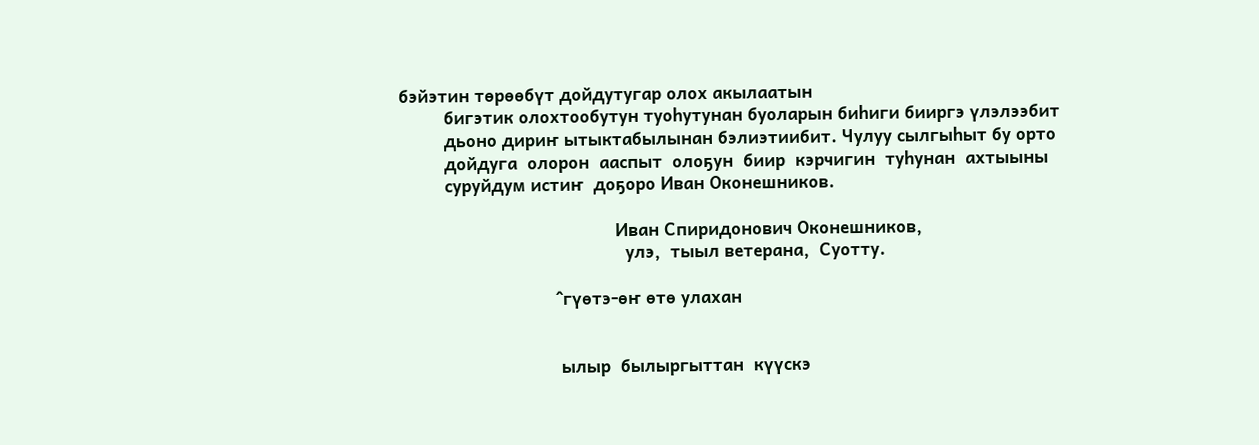бэйэтин төрөөбүт дойдутугар олох акылаатын
         бигэтик олохтообутун туоһутунан буоларын биһиги бииргэ үлэлээбит
         дьоно дириҥ ытыктабылынан бэлиэтиибит. Чулуу сылгыһыт бу орто
         дойдуга  олорон  ааспыт  олоҕун  биир  кэрчигин  туһунан  ахтыыны
         суруйдум истиҥ  доҕоро Иван Оконешников.

                                           Иван Спиридонович Оконешников,
                                             улэ,  тыыл ветерана,  Суотту.

                               ^гүөтэ-өҥ өтө улахан


                                ылыр  былыргыттан  күүскэ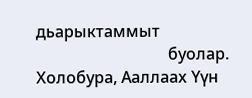дьарыктаммыт
                                 буолар. Холобура, Ааллаах Үүн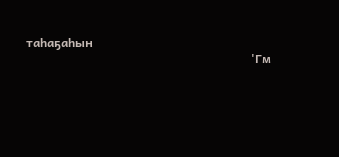таһаҕаһын
                                                                           'Гм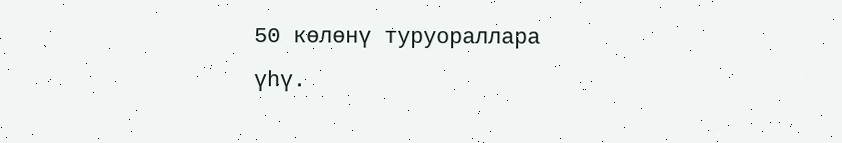50 көлөнү туруораллара үһү.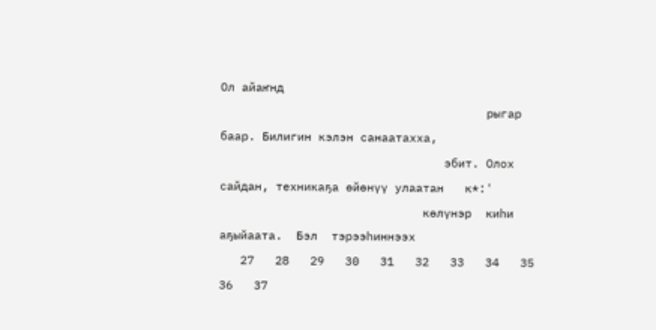Ол айаҥнд
                                      рыгар баар. Билигин кэлэн санаатахха,
                                эбит. Олох сайдан, техникаҕа өйөнүү улаатан   к*:'
                             көлүнэр  киһи  аҕыйаата.  Бэл  тэрээһиннээх
   27   28   29   30   31   32   33   34   35   36   37